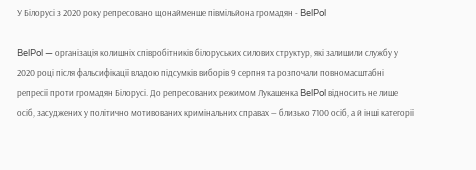У Білорусі з 2020 року репресовано щонайменше півмільйона громадян - BelPol

BelPol — організація колишніх співробітників білоруських силових структур, які залишили службу у 2020 році після фальсифікації владою підсумків виборів 9 серпня та розпочали повномасштабні репресії проти громадян Білорусі. До репресованих режимом Лукашенка BelPol відносить не лише осіб, засуджених у політично мотивованих кримінальних справах — близько 7100 осіб, а й інші категорії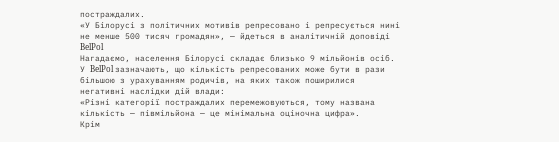постраждалих.
«У Білорусі з політичних мотивів репресовано і репресується нині не менше 500 тисяч громадян», — йдеться в аналітичній доповіді BelPol
Нагадаємо, населення Білорусі складає близько 9 мільйонів осіб.
У BelPol зазначають, що кількість репресованих може бути в рази більшою з урахуванням родичів, на яких також поширилися негативні наслідки дій влади:
«Різні категорії постраждалих перемежовуються, тому названа кількість — півмільйона — це мінімальна оціночна цифра».
Крім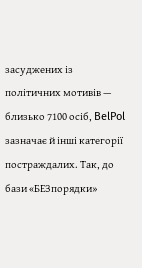засуджених із політичних мотивів — близько 7100 осіб, BelPol зазначає й інші категорії постраждалих. Так, до бази «БЕЗпорядки»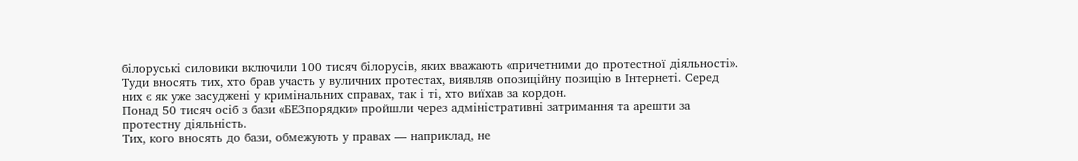білоруські силовики включили 100 тисяч білорусів, яких вважають «причетними до протестної діяльності». Туди вносять тих, хто брав участь у вуличних протестах, виявляв опозиційну позицію в Інтернеті. Серед них є як уже засуджені у кримінальних справах, так і ті, хто виїхав за кордон.
Понад 50 тисяч осіб з бази «БЕЗпорядки» пройшли через адміністративні затримання та арешти за протестну діяльність.
Тих, кого вносять до бази, обмежують у правах — наприклад, не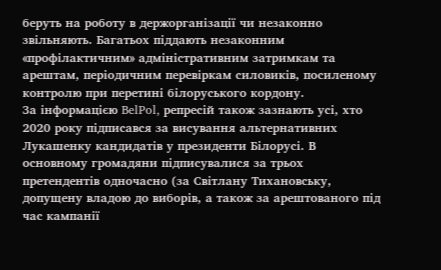беруть на роботу в держорганізації чи незаконно звільняють. Багатьох піддають незаконним «профілактичним» адміністративним затримкам та арештам, періодичним перевіркам силовиків, посиленому контролю при перетині білоруського кордону.
За інформацією BelPol, репресій також зазнають усі, хто 2020 року підписався за висування альтернативних Лукашенку кандидатів у президенти Білорусі. В основному громадяни підписувалися за трьох претендентів одночасно (за Світлану Тихановську, допущену владою до виборів, а також за арештованого під час кампанії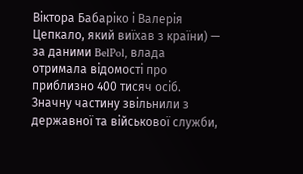Віктора Бабаріко і Валерія Цепкало, який виїхав з країни) — за даними BelPol, влада отримала відомості про приблизно 400 тисяч осіб. Значну частину звільнили з державної та військової служби,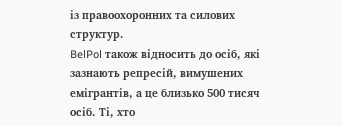із правоохоронних та силових структур.
BelPol також відносить до осіб, які зазнають репресій, вимушених емігрантів, а це близько 500 тисяч осіб. Ті, хто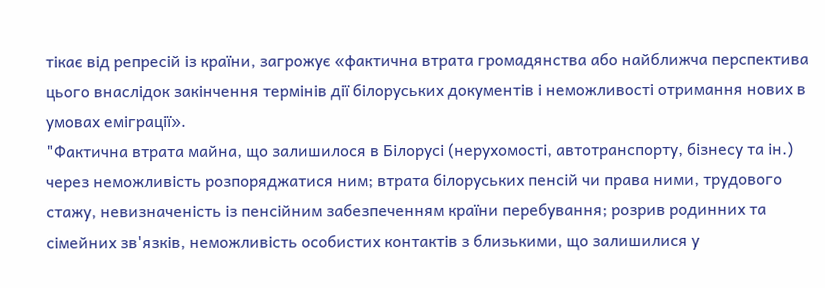тікає від репресій із країни, загрожує «фактична втрата громадянства або найближча перспектива цього внаслідок закінчення термінів дії білоруських документів і неможливості отримання нових в умовах еміграції».
"Фактична втрата майна, що залишилося в Білорусі (нерухомості, автотранспорту, бізнесу та ін.) через неможливість розпоряджатися ним; втрата білоруських пенсій чи права ними, трудового стажу, невизначеність із пенсійним забезпеченням країни перебування; розрив родинних та сімейних зв'язків, неможливість особистих контактів з близькими, що залишилися у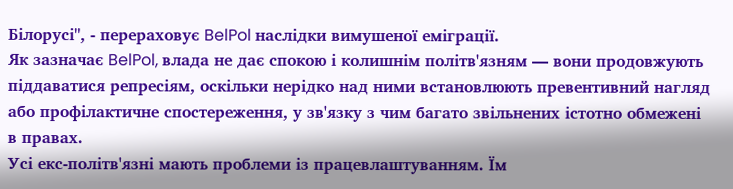Білорусі", - перераховує BelPol наслідки вимушеної еміграції.
Як зазначає BelPol, влада не дає спокою і колишнім політв'язням — вони продовжують піддаватися репресіям, оскільки нерідко над ними встановлюють превентивний нагляд або профілактичне спостереження, у зв'язку з чим багато звільнених істотно обмежені в правах.
Усі екс-політв'язні мають проблеми із працевлаштуванням. Їм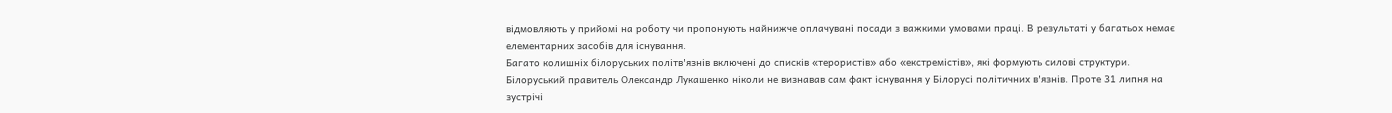відмовляють у прийомі на роботу чи пропонують найнижче оплачувані посади з важкими умовами праці. В результаті у багатьох немає елементарних засобів для існування.
Багато колишніх білоруських політв'язнів включені до списків «терористів» або «екстремістів», які формують силові структури.
Білоруський правитель Олександр Лукашенко ніколи не визнавав сам факт існування у Білорусі політичних в'язнів. Проте 31 липня на зустрічі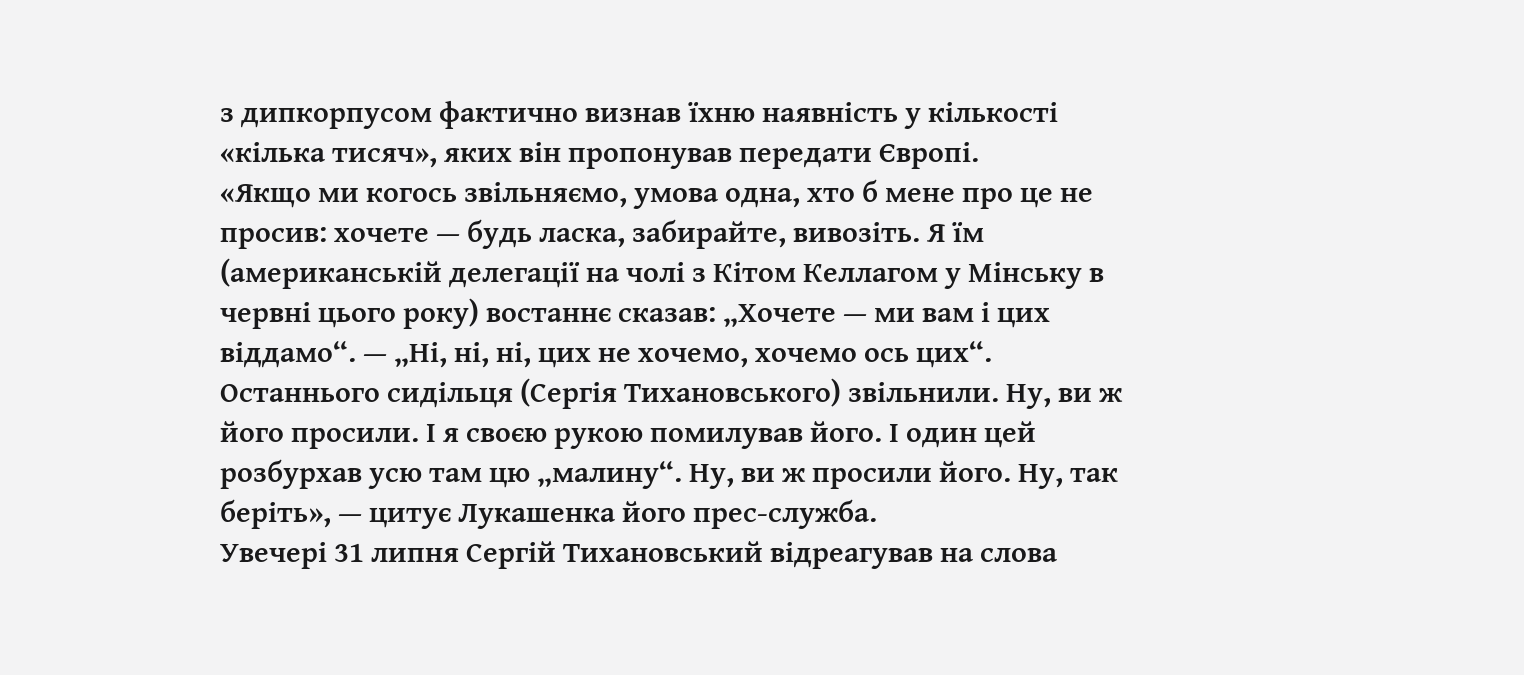з дипкорпусом фактично визнав їхню наявність у кількості «кілька тисяч», яких він пропонував передати Європі.
«Якщо ми когось звільняємо, умова одна, хто б мене про це не просив: хочете — будь ласка, забирайте, вивозіть. Я їм (американській делегації на чолі з Кітом Келлагом у Мінську в червні цього року) востаннє сказав: „Хочете — ми вам і цих віддамо“. — „Ні, ні, ні, цих не хочемо, хочемо ось цих“. Останнього сидільця (Сергія Тихановського) звільнили. Ну, ви ж його просили. І я своєю рукою помилував його. І один цей розбурхав усю там цю „малину“. Ну, ви ж просили його. Ну, так беріть», — цитує Лукашенка його прес-служба.
Увечері 31 липня Сергій Тихановський відреагував на слова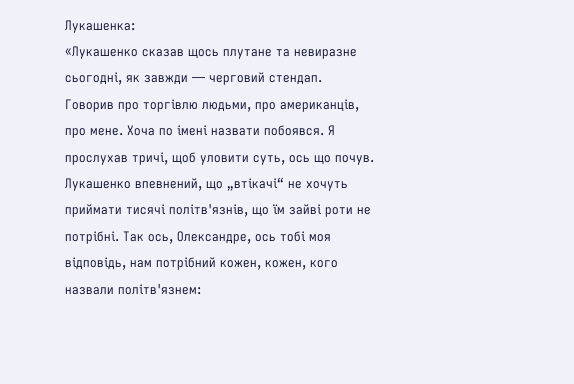Лукашенка:
«Лукашенко сказав щось плутане та невиразне сьогодні, як завжди — черговий стендап. Говорив про торгівлю людьми, про американців, про мене. Хоча по імені назвати побоявся. Я прослухав тричі, щоб уловити суть, ось що почув. Лукашенко впевнений, що „втікачі“ не хочуть приймати тисячі політв'язнів, що їм зайві роти не потрібні. Так ось, Олександре, ось тобі моя відповідь, нам потрібний кожен, кожен, кого назвали політв'язнем: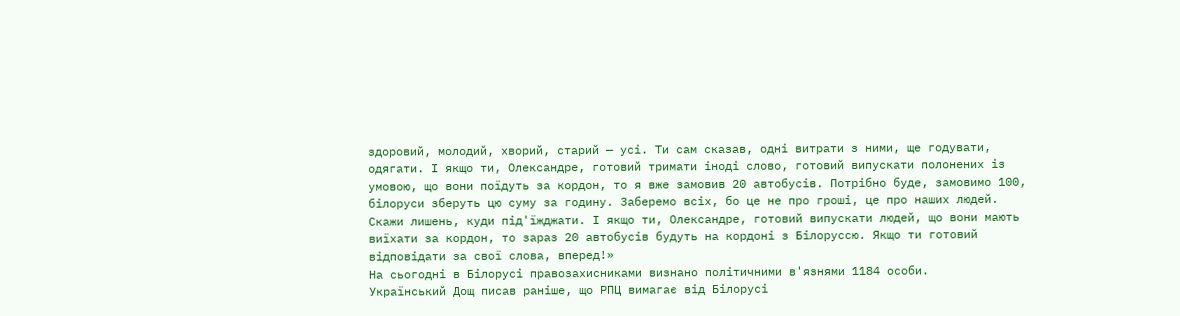здоровий, молодий, хворий, старий — усі. Ти сам сказав, одні витрати з ними, ще годувати, одягати. І якщо ти, Олександре, готовий тримати іноді слово, готовий випускати полонених із умовою, що вони поїдуть за кордон, то я вже замовив 20 автобусів. Потрібно буде, замовимо 100, білоруси зберуть цю суму за годину. Заберемо всіх, бо це не про гроші, це про наших людей. Скажи лишень, куди під'їжджати. І якщо ти, Олександре, готовий випускати людей, що вони мають виїхати за кордон, то зараз 20 автобусів будуть на кордоні з Білоруссю. Якщо ти готовий відповідати за свої слова, вперед!»
На сьогодні в Білорусі правозахисниками визнано політичними в'язнями 1184 особи.
Український Дощ писав раніше, що РПЦ вимагає від Білорусі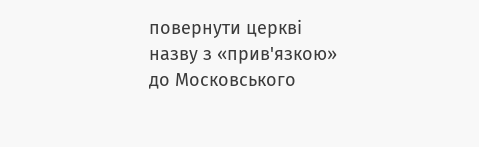повернути церкві назву з «прив'язкою» до Московського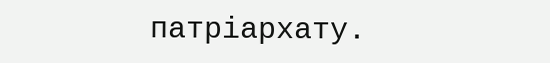патріархату.